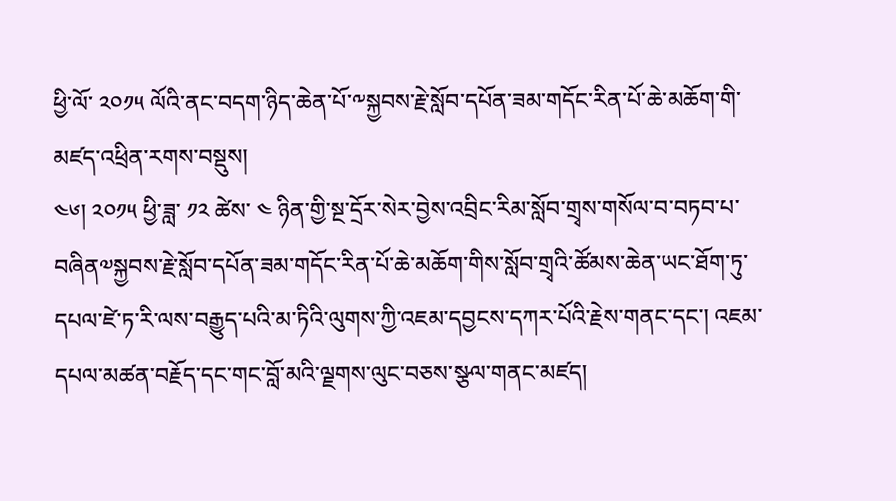ཕྱི་ལོ་ ༢༠༡༥ ལོའི་ནང་བདག་ཉིད་ཆེན་པོ་༸སྐྱབས་རྗེ་སློབ་དཔོན་ཟམ་གདོང་རིན་པོ་ཆེ་མཆོག་གི་མཛད་འཕྲིན་རགས་བསྡུས།
༤༦། ༢༠༡༥ ཕྱི་ཟླ་ ༡༢ ཚེས་ ༤ ཉིན་གྱི་སྔ་དྲོར་སེར་བྱེས་འབྲིང་རིམ་སློབ་གྲྭས་གསོལ་བ་བཏབ་པ་བཞིན༧སྐྱབས་རྗེ་སློབ་དཔོན་ཟམ་གདོང་རིན་པོ་ཆེ་མཆོག་གིས་སློབ་གྲྭའི་ཚོམས་ཆེན་ཡང་ཐོག་ཏུ་དཔལ་ཛེ་ཏ་རི་ལས་བརྒྱུད་པའི་མ་ཏིའི་ལུགས་ཀྱི་འཇམ་དབྱངས་དཀར་པོའི་རྗེས་གནང་དང་། འཇམ་དཔལ་མཚན་བརྗོད་དང་གང་བློ་མའི་ལྗགས་ལུང་བཅས་སྩལ་གནང་མཛད།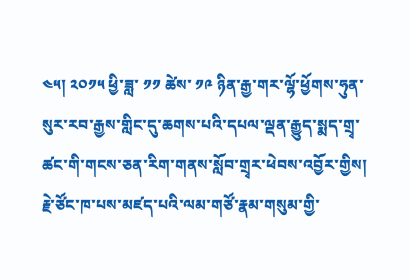༤༥། ༢༠༡༥ ཕྱི་ཟླ་ ༡༡ ཚེས་ ༡༩ ཉིན་རྒྱ་གར་ལྷོ་ཕྱོགས་ཧུན་སུར་རབ་རྒྱས་གླིང་དུ་ཆགས་པའི་དཔལ་ལྡན་རྒྱུད་སྨད་གྲྭ་ཚང་གི་གངས་ཅན་རིག་གནས་སློབ་གྲྭར་ཕེབས་འབྱོར་གྱིས། རྗེ་ཙོང་ཁ་པས་མཛད་པའི་ལམ་གཙོ་རྣམ་གསུམ་གྱི་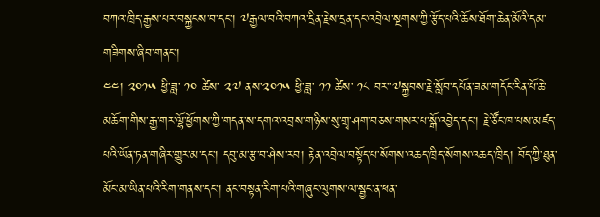བཀའ་ཁྲིད་རྒྱས་པར་བསྐྱངས་བ་དང་། ༧རྒྱལ་བའི་བཀའ་དྲིན་རྗེས་དྲན་དང་འབྲེལ་སྔགས་ཀྱི་རྩོད་པའི་ཆོས་ཐོག་ཆེན་མོའི་དམ་གཟིགས་ཞིབ་གནང་།
༤༤། ༢༠༡༥ ཕྱི་ཟླ་ ༡༠ ཚེས་ ༢༧ ནས་༢༠༡༥ ཕྱི་ཟླ་ ༡༡ ཚེས་ ༡༨ བར་་༧སྐྱབས་རྗེ་སློབ་དཔོན་ཟམ་གདོང་རིན་པོ་ཆེ་མཆོག་གིས་རྒྱ་གར་ལྷོ་ཕྱོགས་ཀྱི་གདན་ས་དགའ་འབྲས་གཉིས་སུ་གྲྭ་ཤག་བཅས་གསར་པ་སྒོ་འབྱེད་དང་། རྗེ་ཙོང་ཁ་པས་མཛད་པའི་ཡོན་ཏན་གཞིར་གྱུར་མ་དང་། དབུ་མ་རྩ་བ་ཤེས་རབ། རྟེན་འབྲེལ་བསྟོད་པ་སོགས་འཆད་ཁྲིད་སོགས་འཆད་ཁྲིད། བོད་ཀྱི་ཐུན་མོང་མ་ཡིན་པའི་རིག་གནས་དང་། ནང་བསྟན་རིག་པའི་གཞུང་ལུགས་ལ་སྦྱང་ན་ཕན་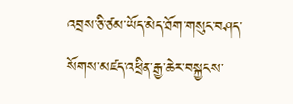འབྲས་ཅི་ཙམ་ཡོད་མེད་ཐོག་གསུང་བཤད་སོགས་མཛད་འཕྲིན་རྒྱ་ཆེར་བསྐྱངས་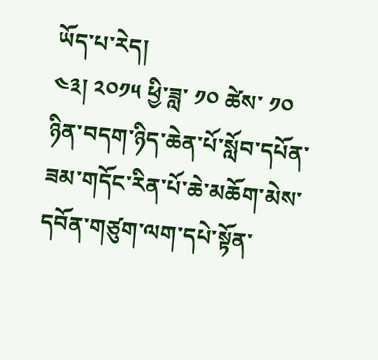ཡོད་པ་རེད།
༤༣། ༢༠༡༥ ཕྱི་ཟླ་ ༡༠ ཚེས་ ༡༠ ཉིན་བདག་ཉིད་ཆེན་པོ་སློབ་དཔོན་ཟམ་གདོང་རིན་པོ་ཆེ་མཆོག་མེས་དབོན་གཙུག་ལག་དཔེ་སྟོན་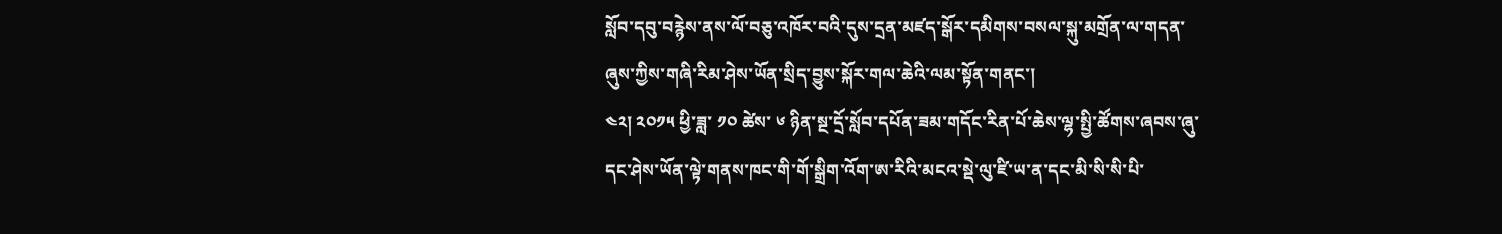སློབ་དབུ་བརྙེས་ནས་ལོ་བཅུ་འཁོར་བའི་དུས་དྲན་མཛད་སྒོར་དམིགས་བསལ་སྐུ་མགྲོན་ལ་གདན་ཞུས་ཀྱིས་གཞི་རིམ་ཤེས་ཡོན་སྲིད་བྱུས་སྐོར་གལ་ཆེའི་ལམ་སྟོན་གནང་།
༤༢། ༢༠༡༥ ཕྱི་ཟླ་ ༡༠ ཚེས་ ༦ ཉིན་སྔ་དྲོ་སློབ་དཔོན་ཟམ་གདོང་རིན་པོ་ཆེས་ལྷ་སྤྱི་ཚོགས་ཞབས་ཞུ་དང་ཤེས་ཡོན་ལྟེ་གནས་ཁང་གི་གོ་སྒྲིག་འོག་ཨ་རིའི་མངའ་སྡེ་ལུ་ཛི་ཡ་ན་དང་མི་སི་སི་པི་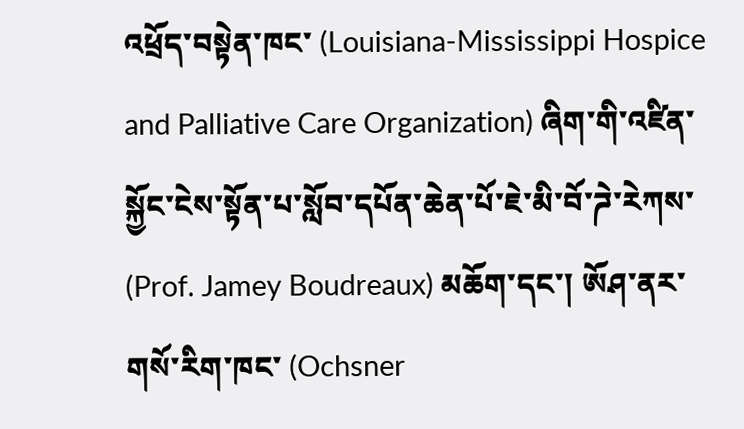འཕྲོད་བསྟེན་ཁང་ (Louisiana-Mississippi Hospice and Palliative Care Organization) ཞིག་གི་འཛིན་སྐྱོང་ངེས་སྟོན་པ་སློབ་དཔོན་ཆེན་པོ་ཇེ་མི་བོ་ཌེ་རེཀས་ (Prof. Jamey Boudreaux) མཆོག་དང་། ཨོཤ་ནར་གསོ་རིག་ཁང་ (Ochsner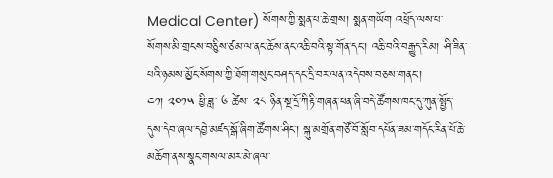Medical Center) སོགས་ཀྱི་སྨན་པ་ཆེ་གྲས། སྨན་གཡོག འཕྲོད་ལས་པ་སོགས་མི་གྲངས་བཅིུས་ཙམ་ལ་ནང་ཆོས་ནང་འཆི་བའི་སྟ་གོན་དང་། འཆི་བའི་བརྒྱུད་རིམ། ཤི་ཟིན་པའི་ཉམས་མྱོང་སོགས་ཀྱི་ཐོག་གསུང་བཤད་དང་དྲི་བར་ལན་འདེབས་བཅས་གནང་།
༤༡། ༢༠༡༥ ཕྱི་ཟླ་ ༦ ཚེས་ ༢༨ ཉིན་སྔ་དྲོ་ཀིརྟི་གཞན་ཕན་ཞི་བདེ་ཚོགས་ཁང་དུ་ཀུན་སྤྱོད་དུས་དེབ་ཞལ་དབྱེ་མཛད་སྒོ་ཞིག་ཚོགས་ཤིང་། སྐུ་མགྲོན་གཙོ་བོ་སློབ་དཔོན་ཟམ་གདོང་རིན་པོ་ཆེ་མཆོག་ནས་སྣང་གསལ་མར་མེ་ཞལ་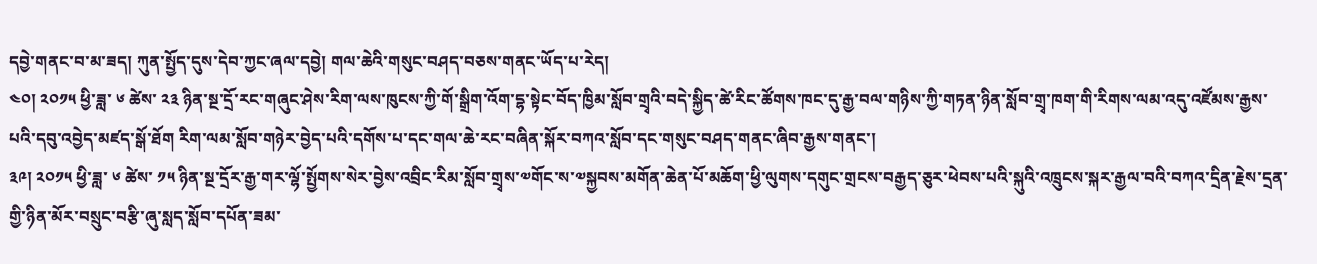དབྱེ་གནང་བ་མ་ཟད། ཀུན་སྤྱོད་དུས་དེབ་ཀྱང་ཞལ་དབྱེ། གལ་ཆེའི་གསུང་བཤད་བཅས་གནང་ཡོད་པ་རེད།
༤༠། ༢༠༡༥ ཕྱི་ཟླ་ ༦ ཚེས་ ༢༣ ཉིན་སྔ་དྲོ་རང་གཞུང་ཤེས་རིག་ལས་ཁུངས་ཀྱི་གོ་སྒྲིག་འོག་དྷ་སྟེང་བོད་ཁྱིམ་སློབ་གྲྭའི་བདེ་སྐྱིད་ཚེ་རིང་ཚོགས་ཁང་དུ་རྒྱ་བལ་གཉིས་ཀྱི་གཏན་ཉིན་སློབ་གྲྭ་ཁག་གི་རིགས་ལམ་འདུ་འཛོམས་རྒྱས་པའི་དབུ་འབྱེད་མཛད་སྒོ་ཐོག རིག་ལམ་སློབ་གཉེར་བྱེད་པའི་དགོས་པ་དང་གལ་ཆེ་རང་བཞིན་སྐོར་བཀའ་སློབ་དང་གསུང་བཤད་གནང་ཞིབ་རྒྱས་གནང་།
༣༩། ༢༠༡༥ ཕྱི་ཟླ་ ༦ ཚེས་ ༡༥ ཉིན་སྔ་དྲོར་རྒྱ་གར་ལྷོ་སྤྱོགས་སེར་བྱེས་འབྲིང་རིམ་སློབ་གྲྭས་༧གོང་ས་༧སྐྱབས་མགོན་ཆེན་པོ་མཆོག་ཕྱི་ལུགས་དགུང་གྲངས་བརྒྱད་ཅུར་ཕེབས་པའི་སྐུའི་འཁྲུངས་སྐར་རྒྱལ་བའི་བཀའ་དྲིན་རྗེས་དྲན་གྱི་ཉིན་མོར་བསྲུང་བརྩི་ཞུ་སླད་སློབ་དཔོན་ཟམ་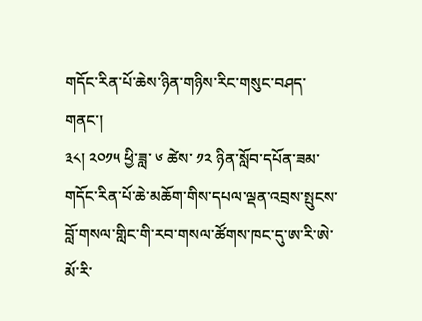གདོང་རིན་པོ་ཆེས་ཉིན་གཉིས་རིང་གསུང་བཤད་གནང་།
༣༨། ༢༠༡༥ ཕྱི་ཟླ་ ༦ ཚེས་ ༡༢ ཉིན་སློབ་དཔོན་ཟམ་གདོང་རིན་པོ་ཆེ་མཆོག་གིས་དཔལ་ལྡན་འབྲས་སྤུངས་བློ་གསལ་གླིང་གི་རབ་གསལ་ཚོགས་ཁང་དུ་ཨ་རི་ཨེ་མོ་རི་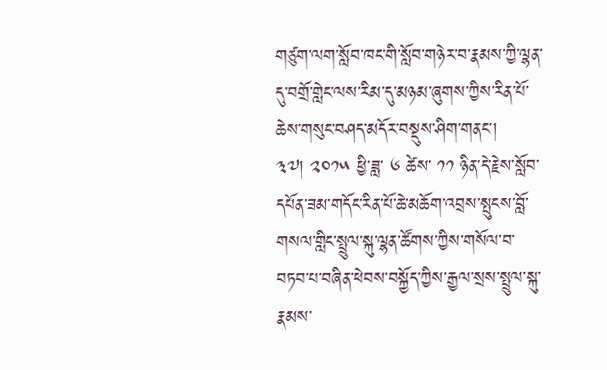གཙུག་ལག་སློབ་ཁང་གི་སློབ་གཉེར་བ་རྣམས་ཀྱི་ལྷན་དུ་བགྲོ་གླེང་ལས་རིམ་དུ་མཉམ་ཞུགས་ཀྱིས་རིན་པོ་ཆེས་གསུང་བཤད་མདོར་བསྡུས་ཤིག་གནང་།
༣༧། ༢༠༡༥ ཕྱི་ཟླ་ ༦ ཚེས་ ༡༡ ཉིན་དེ་རྗེས་སློབ་དཔོན་ཟམ་གདོང་རིན་པོ་ཆེ་མཆོག་འབྲས་སྤུངས་བློ་གསལ་གླིང་སྤྲུལ་སྐུ་ལྷན་ཚོགས་ཀྱིས་གསོལ་བ་བཏབ་པ་བཞིན་ཕེབས་བསྐྱོད་ཀྱིས་རྒྱལ་སྲས་སྤྲུལ་སྐུ་རྣམས་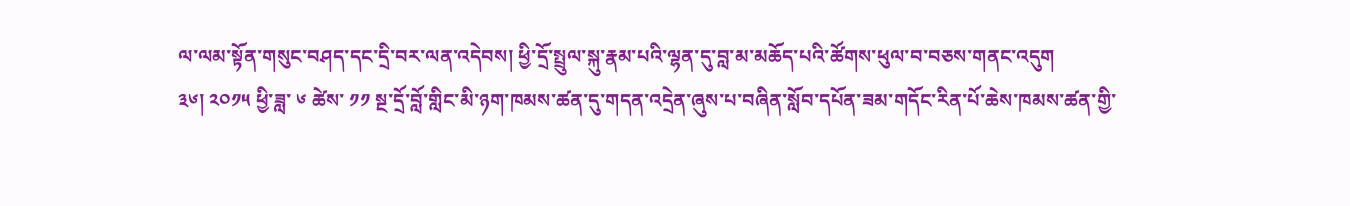ལ་ལམ་སྟོན་གསུང་བཤད་དང་དྲི་བར་ལན་འདེབས། ཕྱི་དྲོ་སྤྲུལ་སྐུ་རྣམ་པའི་ལྷན་དུ་བླ་མ་མཆོད་པའི་ཚོགས་ཕུལ་བ་བཅས་གནང་འདུག
༣༦། ༢༠༡༥ ཕྱི་ཟླ་ ༦ ཚེས་ ༡༡ སྔ་དྲོ་བློ་གླིང་མི་ཉག་ཁམས་ཚན་དུ་གདན་འདྲེན་ཞུས་པ་བཞིན་སློབ་དཔོན་ཟམ་གདོང་རིན་པོ་ཆེས་ཁམས་ཚན་གྱི་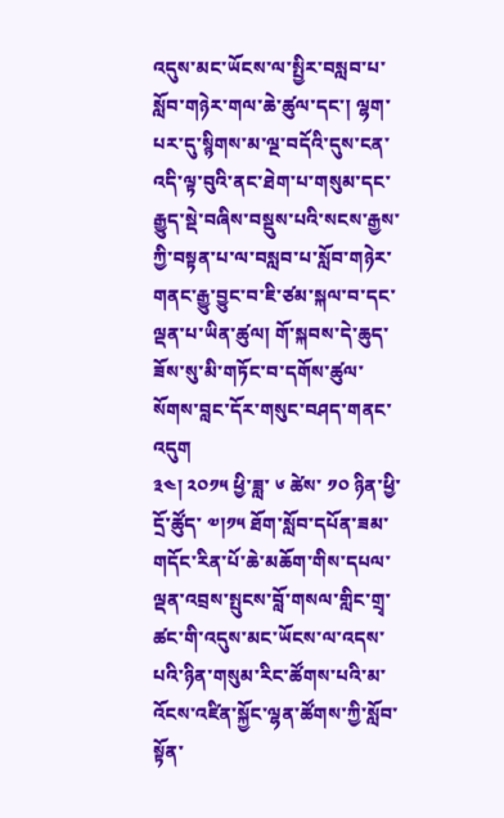འདུས་མང་ཡོངས་ལ་སྤྱིར་བསླབ་པ་སློབ་གཉེར་གལ་ཆེ་ཚུལ་དང་། ལྷག་པར་དུ་སྙིགས་མ་ལྔ་བདོའི་དུས་ངན་འདི་ལྟ་བུའི་ནང་ཐེག་པ་གསུམ་དང་རྒྱུད་སྡེ་བཞིས་བསྡུས་པའི་སངས་རྒྱས་ཀྱི་བསྟན་པ་ལ་བསླབ་པ་སློབ་གཉེར་གནང་རྒྱུ་བྱུང་བ་ཇི་ཙམ་སྐལ་བ་དང་ལྡན་པ་ཡིན་ཚུལ། གོ་སྐབས་དེ་ཆུད་ཟོས་སུ་མི་གཏོང་བ་དགོས་ཚུལ་སོགས་བླང་དོར་གསུང་བཤད་གནང་འདུག
༣༤། ༢༠༡༥ ཕྱི་ཟླ་ ༦ ཚེས་ ༡༠ ཉིན་ཕྱི་དྲོ་ཚོུད་ ༧།༡༥ ཐོག་སློབ་དཔོན་ཟམ་གདོང་རིན་པོ་ཆེ་མཆོག་གིས་དཔལ་ལྡན་འབྲས་སྤུངས་བློ་གསལ་གླིང་གྲྭ་ཚང་གི་འདུས་མང་ཡོངས་ལ་འདས་པའི་ཉིན་གསུམ་རིང་ཚོགས་པའི་མ་འོངས་འཛིན་སྐྱོང་ལྷན་ཚོགས་ཀྱི་སློབ་སྟོན་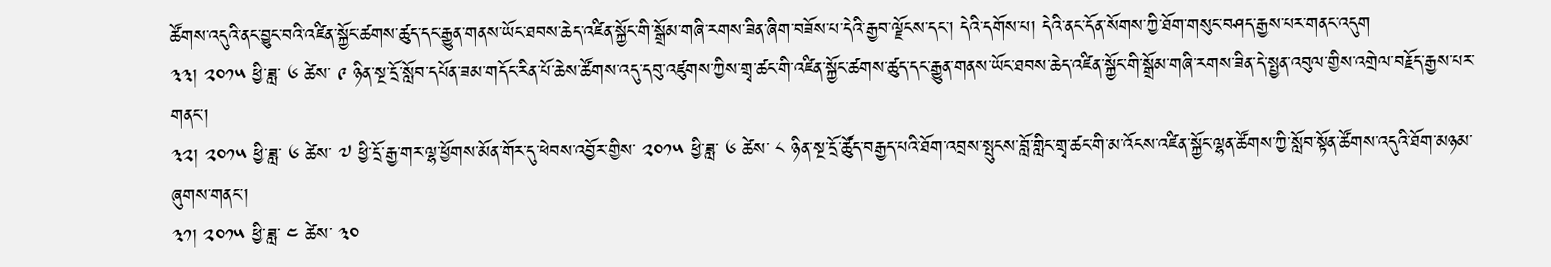ཚོགས་འདུའི་ནང་བྱུང་བའི་འཛིན་སྐྱོང་ཚགས་ཚུད་དང་རྒྱུན་གནས་ཡོང་ཐབས་ཆེད་འཛིན་སྐྱོང་གི་སྒྲོམ་གཞི་རགས་ཟིན་ཞིག་བཟོས་པ་དེའི་རྒྱབ་ལྗོངས་དང་། དེའི་དགོས་པ། དེའི་ནང་དོན་སོགས་ཀྱི་ཐོག་གསུང་བཤད་རྒྱས་པར་གནང་འདུག
༣༣། ༢༠༡༥ ཕྱི་ཟླ་ ༦ ཚེས་ ༩ ཉིན་སྔ་དྲོ་སློབ་དཔོན་ཟམ་གདོང་རིན་པོ་ཆེས་ཚོགས་འདུ་དབུ་འཛུགས་ཀྱིས་གྲྭ་ཚང་གི་འཛིན་སྐྱོང་ཚགས་ཚུད་དང་རྒྱུན་གནས་ཡོང་ཐབས་ཆེད་འཛིན་སྐྱོང་གི་སྒྲོམ་གཞི་རགས་ཟིན་དེ་སྤྱན་འབུལ་གྱིས་འགྲེལ་བརྗོད་རྒྱས་པར་གནང་།
༣༢། ༢༠༡༥ ཕྱི་ཟླ་ ༦ ཚེས་ ༧ ཕྱི་དྲོ་རྒྱ་གར་ལྷ་ཕྱོགས་མོན་གོར་དུ་ཕེབས་འབྱོར་གྱིས་ ༢༠༡༥ ཕྱི་ཟླ་ ༦ ཚེས་ ༨ ཉིན་སྔ་དྲོ་ཚོུད་བརྒྱད་པའི་ཐོག་འབྲས་སྤུངས་བློ་གླིང་གྲྭ་ཚང་གི་མ་འོངས་འཛིན་སྐྱོང་ལྷན་ཚོགས་ཀྱི་སློབ་སྟོན་ཚོགས་འདུའི་ཐོག་མཉམ་ཞུགས་གནང་།
༣༡། ༢༠༡༥ ཕྱི་ཟླ་ ༤ ཚེས་ ༣༠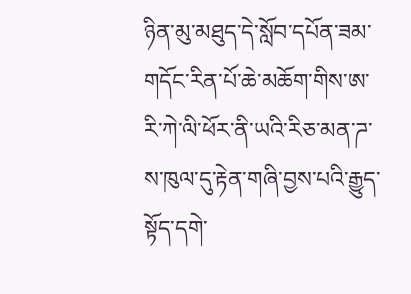ཉིན་མུ་མཐུད་དེ་སློབ་དཔོན་ཟམ་གདོང་རིན་པོ་ཆེ་མཆོག་གིས་ཨ་རི་ཀེ་ལི་ཕོར་ནི་ཡའི་རིཅ་མན་ཌ་ས་ཁུལ་དུ་རྟེན་གཞི་བྱས་པའི་རྒྱུད་སྟོད་དགེ་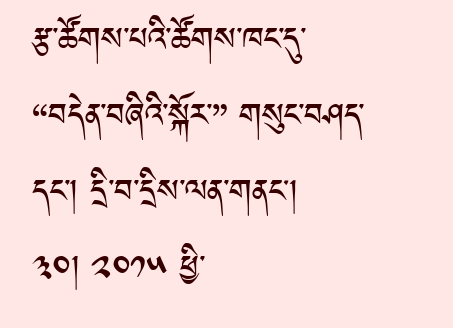རྩ་ཚོགས་པའི་ཚོགས་ཁང་དུ་ “བདེན་བཞིའི་སྐོར་” གསུང་བཤད་དང་། དྲི་བ་དྲིས་ལན་གནང།
༣༠། ༢༠༡༥ ཕྱི་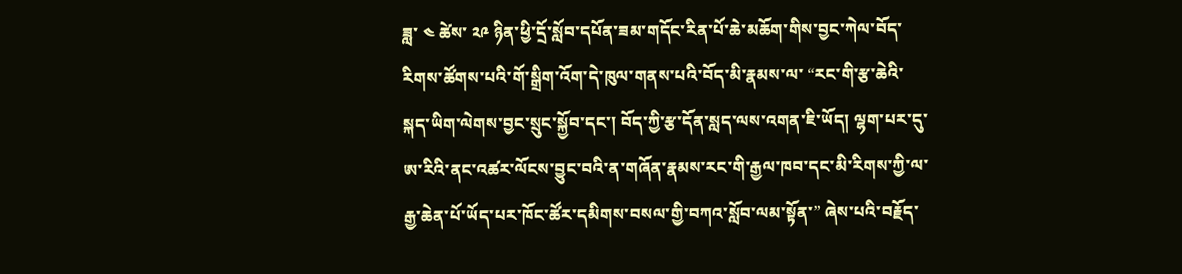ཟླ་ ༤ ཚེས་ ༢༩ ཉིན་ཕྱི་དྲོ་སློབ་དཔོན་ཟམ་གདོང་རིན་པོ་ཆེ་མཆོག་གིས་བྱང་ཀེལ་བོད་རིགས་ཚོགས་པའི་གོ་སྒྲིག་འོག་དེ་ཁུལ་གནས་པའི་བོད་མི་རྣམས་ལ་ “རང་གི་རྩ་ཆེའི་སྐད་ཡིག་ལེགས་བྱང་སྲུང་སྐྱོབ་དང་། བོད་ཀྱི་རྩ་དོན་སླད་ལས་འགན་ཇི་ཡོད། ལྷག་པར་དུ་ཨ་རིའི་ནང་འཚར་ལོངས་བྱུང་བའི་ན་གཞོན་རྣམས་རང་གི་རྒྱལ་ཁབ་དང་མི་རིགས་ཀྱི་ལ་རྒྱ་ཆེན་པོ་ཡོད་པར་ཁོང་ཚོར་དམིགས་བསལ་གྱི་བཀའ་སློབ་ལམ་སྟོན་” ཞེས་པའི་བརྗོད་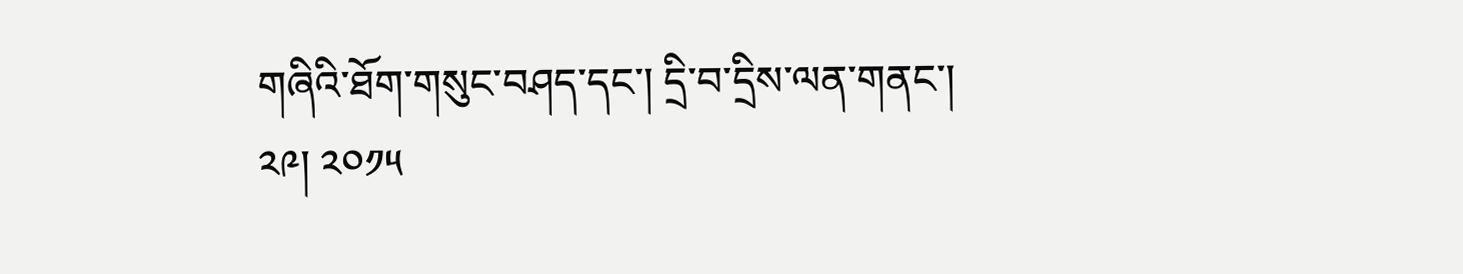གཞིའི་ཐོག་གསུང་བཤད་དང་། དྲི་བ་དྲིས་ལན་གནང་།
༢༩། ༢༠༡༥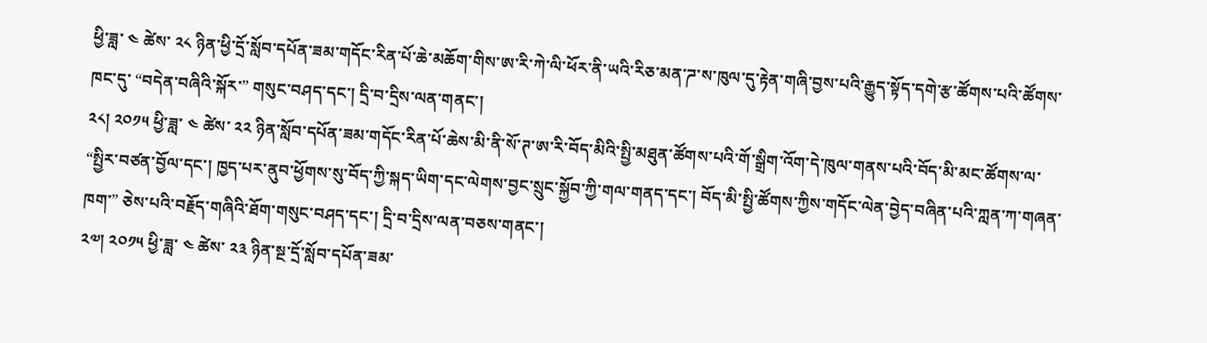ཕྱི་ཟླ་ ༤ ཚེས་ ༢༨ ཉིན་ཕྱི་དྲོ་སློབ་དཔོན་ཟམ་གདོང་རིན་པོ་ཆེ་མཆོག་གིས་ཨ་རི་ཀེ་ལི་ཕོར་ནི་ཡའི་རིཅ་མན་ཌ་ས་ཁུལ་དུ་རྟེན་གཞི་བྱས་པའི་རྒྱུད་སྟོད་དགེ་རྩ་ཚོགས་པའི་ཚོགས་ཁང་དུ་ “བདེན་བཞིའི་སྐོར་” གསུང་བཤད་དང་། དྲི་བ་དྲིས་ལན་གནང་།
༢༨། ༢༠༡༥ ཕྱི་ཟླ་ ༤ ཚེས་ ༢༢ ཉིན་སློབ་དཔོན་ཟམ་གདོང་རིན་པོ་ཆེས་མི་ནི་སོ་ཊ་ཨ་རི་བོད་མིའི་སྤྱི་མཐུན་ཚོགས་པའི་གོ་སྒྲིག་འོག་དེ་ཁུལ་གནས་པའི་བོད་མི་མང་ཚོགས་ལ་ “སྤྱིར་བཙན་བྱོལ་དང་། ཁྱད་པར་ནུབ་ཕྱོགས་སུ་བོད་ཀྱི་སྐད་ཡིག་དང་ལེགས་བྱང་སྲུང་སྐྱོབ་ཀྱི་གལ་གནད་དང་། བོད་མི་སྤྱི་ཚོགས་ཀྱིས་གདོང་ལེན་བྱེད་བཞིན་པའི་ཀླན་ཀ་གཞན་ཁག་” ཅེས་པའི་བརྗོད་གཞིའི་ཐོག་གསུང་བཤད་དང་། དྲི་བ་དྲིས་ལན་བཅས་གནང་།
༢༧། ༢༠༡༥ ཕྱི་ཟླ་ ༤ ཚེས་ ༢༣ ཉིན་སྔ་དྲོ་སློབ་དཔོན་ཟམ་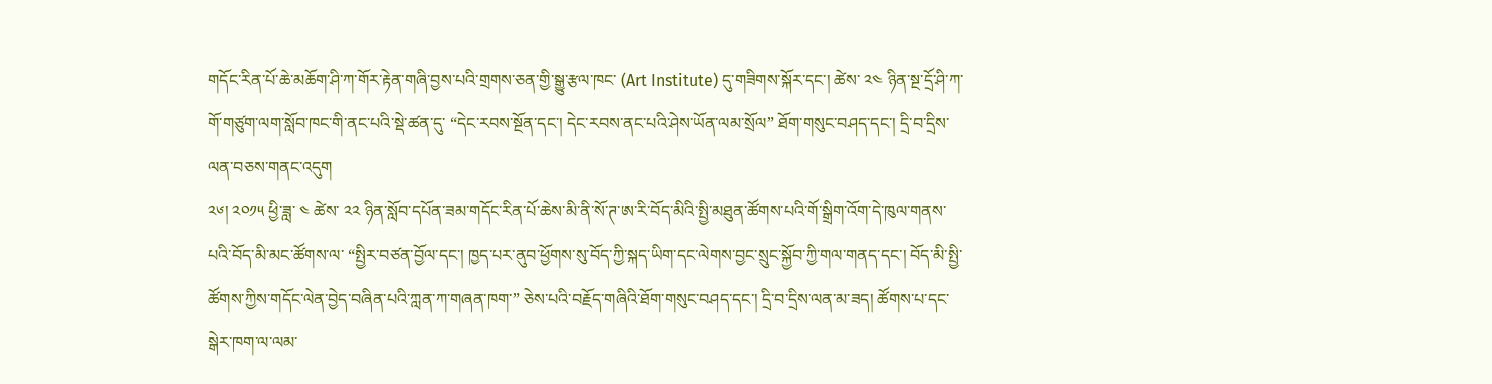གདོང་རིན་པོ་ཆེ་མཆོག་ཤི་ཀ་གོར་རྟེན་གཞི་བྱས་པའི་གྲགས་ཅན་གྱི་སྒྱུ་རྩལ་ཁང་ (Art Institute) དུ་གཟིགས་སྐོར་དང་། ཚེས་ ༢༤ ཉིན་སྔ་དྲོ་ཤི་ཀ་གོ་གཙུག་ལག་སློབ་ཁང་གི་ནང་པའི་སྡེ་ཚན་དུ་ “དེང་རབས་སྔོན་དང་། དེང་རབས་ནང་པའི་ཤེས་ཡོན་ལམ་སྲོལ” ཐོག་གསུང་བཤད་དང་། དྲི་བ་དྲིས་ལན་བཅས་གནང་འདུག
༢༦། ༢༠༡༥ ཕྱི་ཟླ་ ༤ ཚེས་ ༢༢ ཉིན་སློབ་དཔོན་ཟམ་གདོང་རིན་པོ་ཆེས་མི་ནི་སོ་ཊ་ཨ་རི་བོད་མིའི་སྤྱི་མཐུན་ཚོགས་པའི་གོ་སྒྲིག་འོག་དེ་ཁུལ་གནས་པའི་བོད་མི་མང་ཚོགས་ལ་ “སྤྱིར་བཙན་བྱོལ་དང་། ཁྱད་པར་ནུབ་ཕྱོགས་སུ་བོད་ཀྱི་སྐད་ཡིག་དང་ལེགས་བྱང་སྲུང་སྐྱོབ་ཀྱི་གལ་གནད་དང་། བོད་མི་སྤྱི་ཚོགས་ཀྱིས་གདོང་ལེན་བྱེད་བཞིན་པའི་ཀླན་ཀ་གཞན་ཁག་” ཅེས་པའི་བརྗོད་གཞིའི་ཐོག་གསུང་བཤད་དང་། དྲི་བ་དྲིས་ལན་མ་ཟད། ཚོགས་པ་དང་སྒེར་ཁག་ལ་ལམ་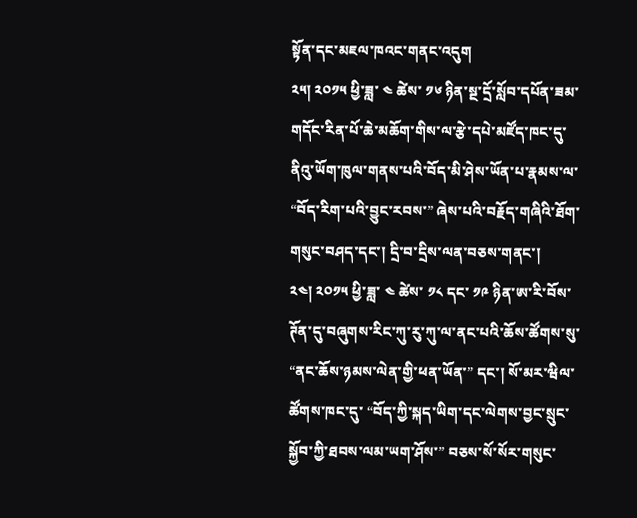སྟོན་དང་མཇལ་ཁའང་གནང་འདུག
༢༥། ༢༠༡༥ ཕྱི་ཟླ་ ༤ ཚེས་ ༡༦ ཉིན་སྔ་དྲོ་སློབ་དཔོན་ཟམ་གདོང་རིན་པོ་ཆེ་མཆོག་གིས་ལ་རྩེ་དཔེ་མཛོད་ཁང་དུ་ནིའུ་ཡོག་ཁུལ་གནས་པའི་བོད་མི་ཤེས་ཡོན་པ་རྣམས་ལ་ “བོད་རིག་པའི་བྱུང་རབས་” ཞེས་པའི་བརྗོད་གཞིའི་ཐོག་གསུང་བཤད་དང་། དྲི་བ་དྲིས་ལན་བཅས་གནང་།
༢༤། ༢༠༡༥ ཕྱི་ཟླ་ ༤ ཚེས་ ༡༨ དང་ ༡༩ ཉིན་ཨ་རི་བོས་ཊོན་དུ་བཞུགས་རིང་ཀུ་རུ་ཀུ་ལ་ནང་པའི་ཆོས་ཚོགས་སུ་ “ནང་ཆོས་ཉམས་ལེན་གྱི་ཕན་ཡོན་” དང་། སོ་མར་ཝིལ་ཚོགས་ཁང་དུ་ “བོད་ཀྱི་སྐད་ཡིག་དང་ལེགས་བྱང་སྲུང་སྐྱོབ་ཀྱི་ཐབས་ལམ་ཡག་ཤོས་” བཅས་སོ་སོར་གསུང་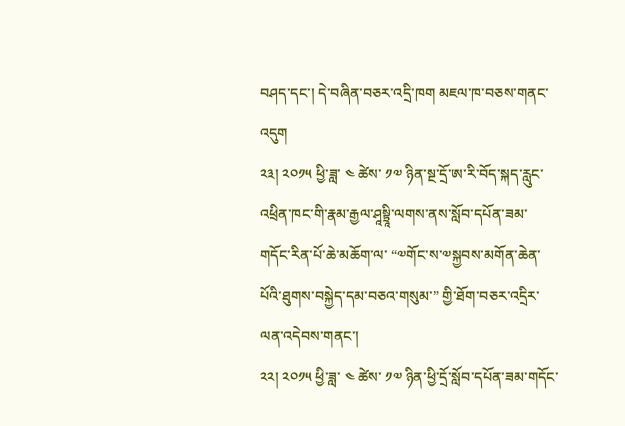བཤད་དང་། དེ་བཞིན་བཅར་འདྲི་ཁག མཇལ་ཁ་བཅས་གནང་འདུག
༢༣། ༢༠༡༥ ཕྱི་ཟླ་ ༤ ཚེས་ ༡༧ ཉིན་སྔ་དྲོ་ཨ་རི་བོད་སྐད་རླུང་འཕྲིན་ཁང་གི་རྣམ་རྒྱལ་ཤཱསྟྲཱི་ལགས་ནས་སློབ་དཔོན་ཟམ་གདོང་རིན་པོ་ཆེ་མཆོག་ལ་ “༧གོང་ས་༧སྐྱབས་མགོན་ཆེན་པོའི་ཐུགས་བསྐྱེད་དམ་བཅའ་གསུམ་” གྱི་ཐོག་བཅར་འདྲིར་ལན་འདེབས་གནང་།
༢༢། ༢༠༡༥ ཕྱི་ཟླ་ ༤ ཚེས་ ༡༧ ཉིན་ཕྱི་དྲོ་སློབ་དཔོན་ཟམ་གདོང་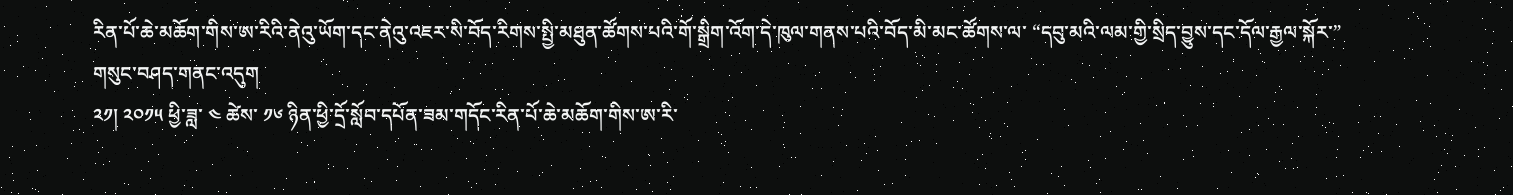རིན་པོ་ཆེ་མཆོག་གིས་ཨ་རིའི་ནེའུ་ཡོག་དང་ནེའུ་འཇར་སི་བོད་རིགས་སྤྱི་མཐུན་ཚོགས་པའི་གོ་སྒྲིག་འོག་དེ་ཁུལ་གནས་པའི་བོད་མི་མང་ཚོགས་ལ་ “དབུ་མའི་ལམ་གྱི་སྲིད་བྱུས་དང་དོལ་རྒྱལ་སྐོར་” གསུང་བཤད་གནང་འདུག
༢༡། ༢༠༡༥ ཕྱི་ཟླ་ ༤ ཚེས་ ༡༦ ཉིན་ཕྱི་དྲོ་སློབ་དཔོན་ཟམ་གདོང་རིན་པོ་ཆེ་མཆོག་གིས་ཨ་རི་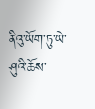ནིའུ་ཡོག་ཏུ་ཡེ་ཤུའི་ཆོས་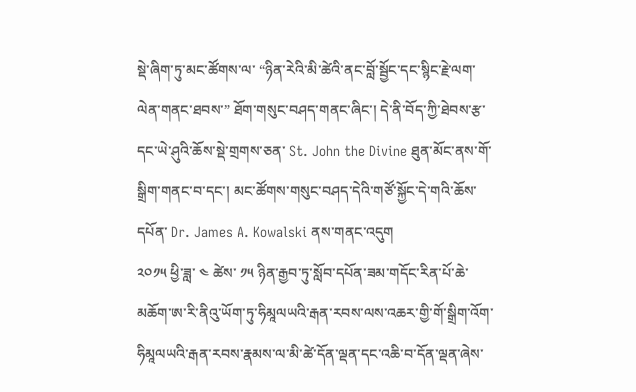སྡེ་ཞིག་ཏུ་མང་ཚོགས་ལ་ “ཉིན་རེའི་མི་ཚེའི་ནང་བློ་སྦྱོང་དང་སྙིང་རྗེ་ལག་ལེན་གནང་ཐབས་” ཐོག་གསུང་བཤད་གནང་ཞིང་། དེ་ནི་བོད་ཀྱི་ཐེབས་རྩ་དང་ཡེ་ཤུའི་ཆོས་སྡེ་གྲགས་ཅན་ St. John the Divine ཐུན་མོང་ནས་གོ་སྒྲིག་གནང་བ་དང་། མང་ཚོགས་གསུང་བཤད་དེའི་གཙོ་སྐྱོང་དེ་གའི་ཆོས་དཔོན་ Dr. James A. Kowalski ནས་གནང་འདུག
༢༠༡༥ ཕྱི་ཟླ་ ༤ ཚེས་ ༡༥ ཉིན་རྒྱབ་ཏུ་སློབ་དཔོན་ཟམ་གདོང་རིན་པོ་ཆེ་མཆོག་ཨ་རི་ནིའུ་ཡོག་ཏུ་ཧིམཱལཡའི་རྒན་རབས་ལས་འཆར་གྱི་གོ་སྒྲིག་འོག་ཧིམཱལཡའི་རྒན་རབས་རྣམས་ལ་མི་ཚེ་དོན་ལྡན་དང་འཆི་བ་དོན་ལྡན་ཞེས་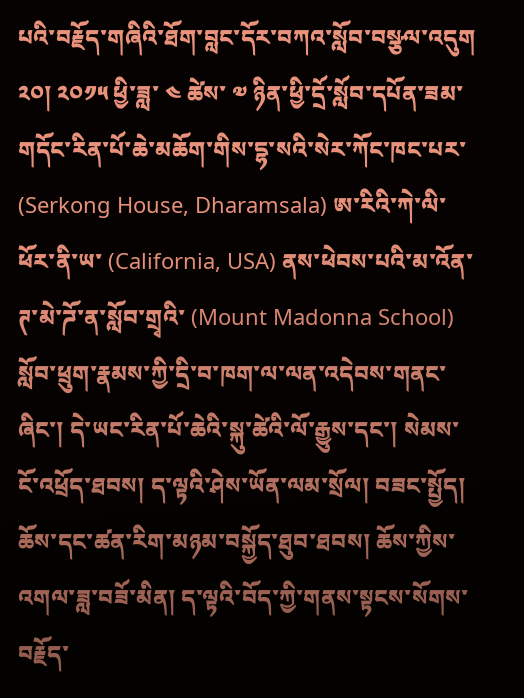པའི་བརྗོད་གཞིའི་ཐོག་བླང་དོར་བཀའ་སློབ་བསྩལ་འདུག
༢༠། ༢༠༡༥ ཕྱི་ཟླ་ ༤ ཚེས་ ༧ ཉིན་ཕྱི་དྲོ་སློབ་དཔོན་ཟམ་གདོང་རིན་པོ་ཆེ་མཆོག་གིས་དྷ་སའི་སེར་ཀོང་ཁང་པར་ (Serkong House, Dharamsala) ཨ་རིའི་ཀེ་ལི་ཕོར་ནི་ཡ་ (California, USA) ནས་ཕེབས་པའི་མ་འོན་ཊ་མེ་ཌོ་ན་སློབ་གྲྭའི་ (Mount Madonna School) སློབ་ཕྲུག་རྣམས་ཀྱི་དྲི་བ་ཁག་ལ་ལན་འདེབས་གནང་ཞིང་། དེ་ཡང་རིན་པོ་ཆེའི་སྐུ་ཚེའི་ལོ་རྒྱུས་དང་། སེམས་ངོ་འཕྲོད་ཐབས། ད་ལྟའི་ཤེས་ཡོན་ལམ་སྲོལ། བཟང་སྤྱོད། ཆོས་དང་ཚན་རིག་མཉམ་བསྐྱོད་ཐུབ་ཐབས། ཆོས་ཀྱིས་འགལ་ཟླ་བཟོ་མིན། ད་ལྟའི་བོད་ཀྱི་གནས་སྟངས་སོགས་བརྗོད་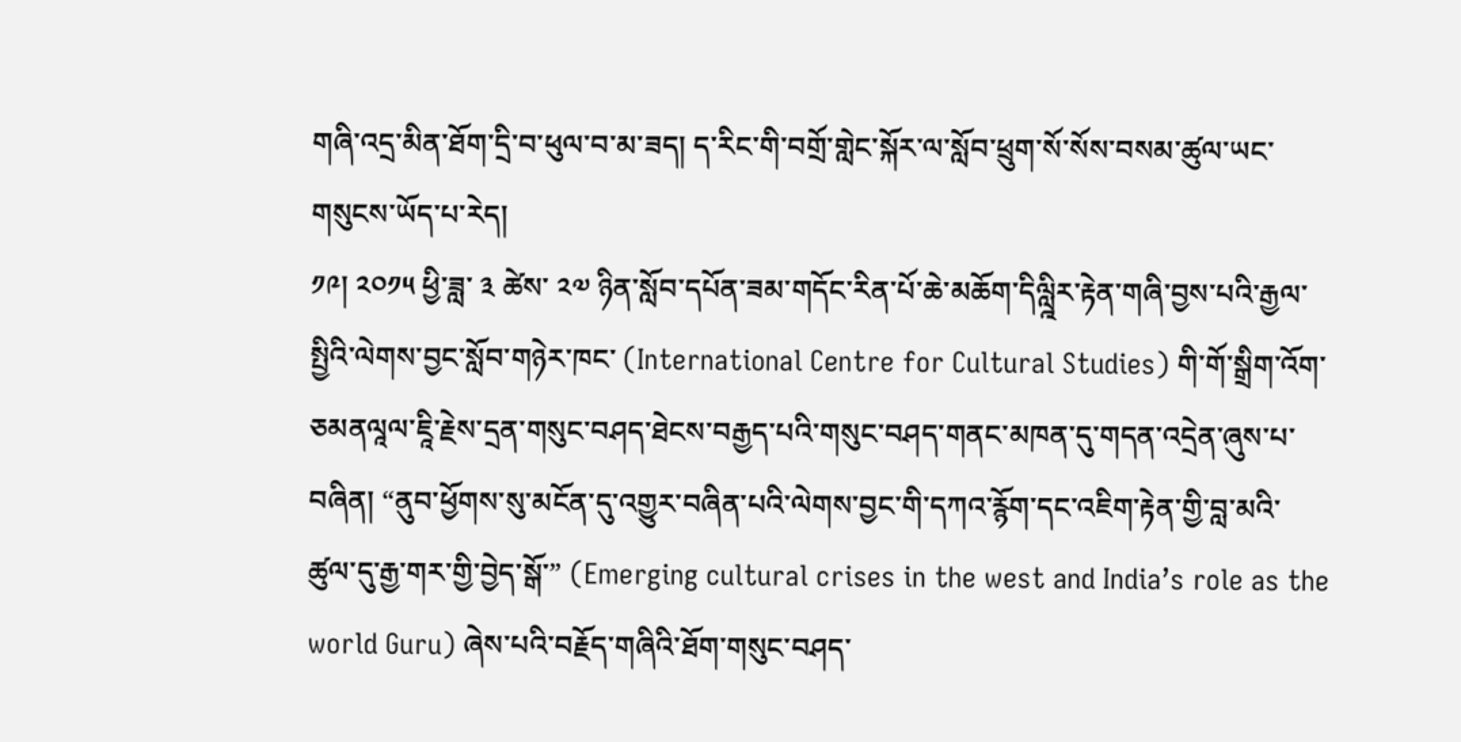གཞི་འདྲ་མིན་ཐོག་དྲི་བ་ཕུལ་བ་མ་ཟད། ད་རིང་གི་བགྲོ་གླེང་སྐོར་ལ་སློབ་ཕྲུག་སོ་སོས་བསམ་ཚུལ་ཡང་གསུངས་ཡོད་པ་རེད།
༡༩། ༢༠༡༥ ཕྱི་ཟླ་ ༣ ཚེས་ ༢༧ ཉིན་སློབ་དཔོན་ཟམ་གདོང་རིན་པོ་ཆེ་མཆོག་དིལླྰིར་རྟེན་གཞི་བྱས་པའི་རྒྱལ་སྤྱིའི་ལེགས་བྱང་སློབ་གཉེར་ཁང་ (International Centre for Cultural Studies) གི་གོ་སྒྲིག་འོག་ཅམནལཱལ་ཇཱི་རྗེས་དྲན་གསུང་བཤད་ཐེངས་བརྒྱད་པའི་གསུང་བཤད་གནང་མཁན་དུ་གདན་འདྲེན་ཞུས་པ་བཞིན། “ནུབ་ཕྱོགས་སུ་མངོན་དུ་འགྱུར་བཞིན་པའི་ལེགས་བྱང་གི་དཀའ་རྙོག་དང་འཇིག་རྟེན་གྱི་བླ་མའི་ཚུལ་དུ་རྒྱ་གར་གྱི་བྱེད་སྒོ་” (Emerging cultural crises in the west and India’s role as the world Guru) ཞེས་པའི་བརྗོད་གཞིའི་ཐོག་གསུང་བཤད་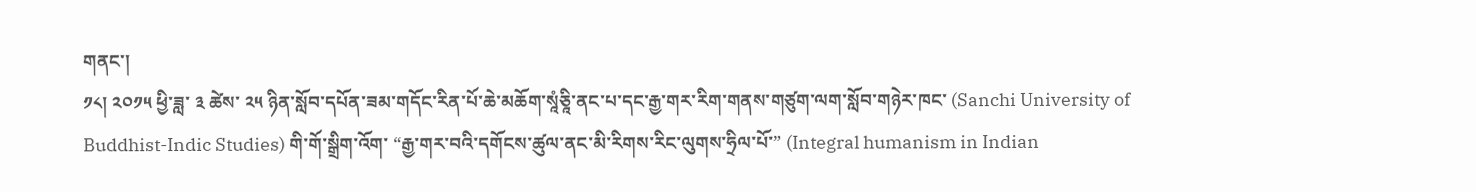གནང་།
༡༨། ༢༠༡༥ ཕྱི་ཟླ་ ༣ ཚེས་ ༢༥ ཉིན་སློབ་དཔོན་ཟམ་གདོང་རིན་པོ་ཆེ་མཆོག་སཱཾཅཱི་ནང་པ་དང་རྒྱ་གར་རིག་གནས་གཙུག་ལག་སློབ་གཉེར་ཁང་ (Sanchi University of Buddhist-Indic Studies) གི་གོ་སྒྲིག་འོག་ “རྒྱ་གར་བའི་དགོངས་ཚུལ་ནང་མི་རིགས་རིང་ལུགས་ཧྲིལ་པོ་” (Integral humanism in Indian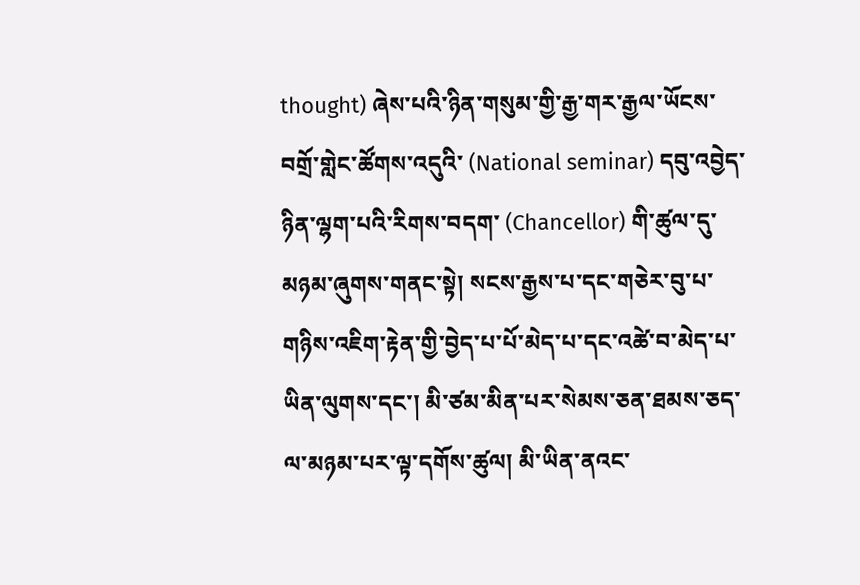thought) ཞེས་པའི་ཉིན་གསུམ་གྱི་རྒྱ་གར་རྒྱལ་ཡོངས་བགྲོ་གླེང་ཚོགས་འདུའི་ (National seminar) དབུ་འབྱེད་ཉིན་ལྷག་པའི་རིགས་བདག་ (Chancellor) གི་ཚུལ་དུ་མཉམ་ཞུགས་གནང་སྟེ། སངས་རྒྱས་པ་དང་གཅེར་བུ་པ་གཉིས་འཇིག་རྟེན་གྱི་བྱེད་པ་པོ་མེད་པ་དང་འཚེ་བ་མེད་པ་ཡིན་ལུགས་དང་། མི་ཙམ་མིན་པར་སེམས་ཅན་ཐམས་ཅད་ལ་མཉམ་པར་ལྟ་དགོས་ཚུལ། མི་ཡིན་ནའང་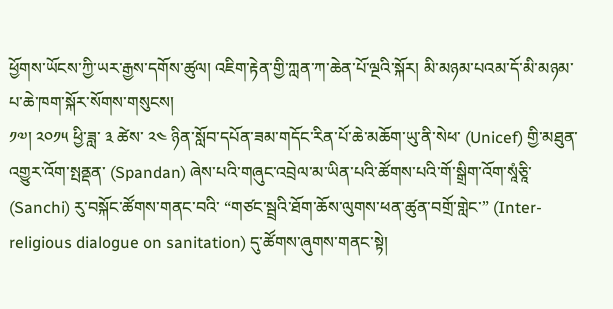ཕྱོགས་ཡོངས་ཀྱི་ཡར་རྒྱས་དགོས་ཚུལ། འཇིག་རྟེན་གྱི་ཀླན་ཀ་ཆེན་པོ་ལྔའི་སྐོར། མི་མཉམ་པའམ་དོ་མི་མཉམ་པ་ཆེ་ཁག་སྐོར་སོགས་གསུངས།
༡༧། ༢༠༡༥ ཕྱི་ཟླ་ ༣ ཚེས་ ༢༤ ཉིན་སློབ་དཔོན་ཟམ་གདོང་རིན་པོ་ཆེ་མཆོག་ཡུ་ནི་སེཕ་ (Unicef) གྱི་མཐུན་འགྱུར་འོག་སྤནྡན་ (Spandan) ཞེས་པའི་གཞུང་འབྲེལ་མ་ཡིན་པའི་ཚོགས་པའི་གོ་སྒྲིག་འོག་སཱཾཅཱི་ (Sanchi) རུ་བསྐོང་ཚོགས་གནང་བའི་ “གཙང་སྦྲའི་ཐོག་ཆོས་ལུགས་ཕན་ཚུན་བགྲོ་གླེང་” (Inter-religious dialogue on sanitation) དུ་ཚོགས་ཞུགས་གནང་སྟེ།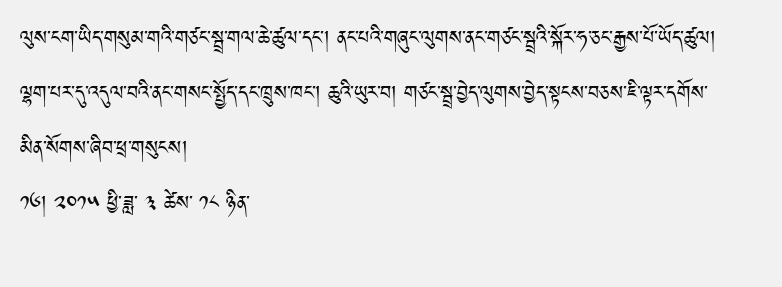ལུས་ངག་ཡིད་གསུམ་གའི་གཙང་སྦྲ་གལ་ཆེ་ཚུལ་དང་། ནང་པའི་གཞུང་ལུགས་ནང་གཙང་སྦྲའི་སྐོར་ཧ་ཅང་རྒྱས་པོ་ཡོད་ཚུལ། ལྷག་པར་དུ་འདུལ་བའི་ནང་གསང་སྤྱོད་དང་ཁྲུས་ཁང་། ཆུའི་ཡུར་བ། གཙང་སྦྲ་བྱེད་ལུགས་བྱེད་སྟངས་བཅས་ཇི་ལྟར་དགོས་མིན་སོགས་ཞིབ་ཕྲ་གསུངས།
༡༦། ༢༠༡༥ ཕྱི་ཟླ་ ༣ ཚེས་ ༡༨ ཉིན་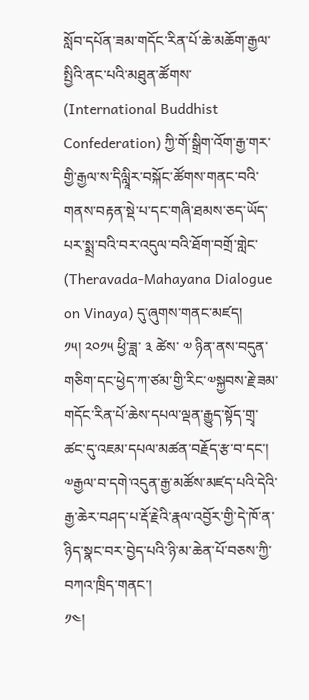སློབ་དཔོན་ཟམ་གདོང་རིན་པོ་ཆེ་མཆོག་རྒྱལ་སྤྱིའི་ནང་པའི་མཐུན་ཚོགས་ (International Buddhist Confederation) ཀྱི་གོ་སྒྲིག་འོག་རྒྱ་གར་གྱི་རྒྱལ་ས་དིལླཱིར་བསྐོང་ཚོགས་གནང་བའི་གནས་བརྟན་སྡེ་པ་དང་གཞི་ཐམས་ཅད་ཡོད་པར་སྨྲ་བའི་བར་འདུལ་བའི་ཐོག་བགྲོ་གླེང་ (Theravada-Mahayana Dialogue on Vinaya) དུ་ཞུགས་གནང་མཛད།
༡༥། ༢༠༡༥ ཕྱི་ཟླ་ ༣ ཚེས་ ༧ ཉིན་ནས་བདུན་གཅིག་དང་ཕྱེད་ཀ་ཙམ་གྱི་རིང་༧སྐྱབས་རྗེ་ཟམ་གདོང་རིན་པོ་ཆེས་དཔལ་ལྡན་རྒྱུད་སྟོད་གྲྭ་ཚང་དུ་འཇམ་དཔལ་མཚན་བརྗོད་རྩ་བ་དང་། ༧རྒྱལ་བ་དགེ་འདུན་རྒྱ་མཚོས་མཛད་པའི་དེའི་རྒྱ་ཆེར་བཤད་པ་རྡོ་རྗེའི་རྣལ་འབྱོར་གྱི་དེ་ཁོ་ན་ཉིད་སྣང་བར་བྱེད་པའི་ཉི་མ་ཆེན་པོ་བཅས་ཀྱི་བཀའ་ཁྲིད་གནང་།
༡༤།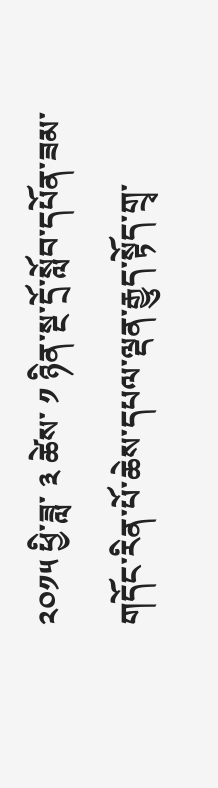༢༠༡༥ ཕྱི་ཟླ་ ༣ ཚེས་ ༡ ཉིན་སྔ་དྲོ་སློབ་དཔོན་ཟམ་གདོང་རིན་པོ་ཆེས་དཔལ་ལྡན་རྒྱུད་སྟོད་གྲྭ་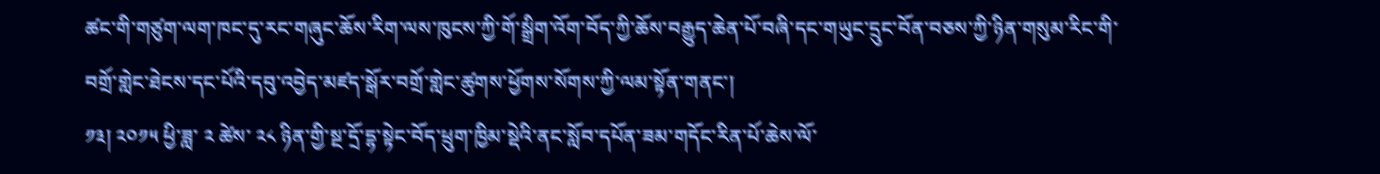ཚང་གི་གཙུག་ལག་ཁང་དུ་རང་གཞུང་ཆོས་རིག་ལས་ཁུངས་ཀྱི་གོ་སྒྲིག་འོག་བོད་ཀྱི་ཆོས་བརྒྱུད་ཆེན་པོ་བཞི་དང་གཡུང་དྲུང་བོན་བཅས་ཀྱི་ཉིན་གསུམ་རིང་གི་བགྲོ་གླེང་ཐེངས་དང་པོའི་དབུ་འབྱེད་མཛད་སྒོར་བགྲོ་གླེང་ཚུགས་ཕྱོགས་སོགས་ཀྱི་ལམ་སྟོན་གནང་།
༡༣། ༢༠༡༥ ཕྱི་ཟླ་ ༢ ཚེས་ ༢༨ ཉིན་གྱི་སྔ་དྲོ་དྷ་སྟེང་བོད་ཕྲུག་ཁྱིམ་སྡེའི་ནང་སློབ་དཔོན་ཟམ་གདོང་རིན་པོ་ཆེས་ལོ་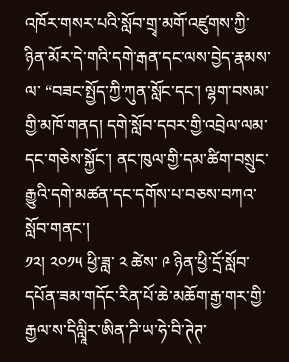འཁོར་གསར་པའི་སློབ་གྲྭ་མགོ་འཛུགས་ཀྱི་ཉིན་མོར་དེ་གའི་དགེ་རྒན་དང་ལས་བྱེད་རྣམས་ལ་ “བཟང་སྤྱོད་ཀྱི་ཀུན་སློང་དང་། ལྷག་བསམ་གྱི་མཁོ་གནད། དགེ་སློབ་དབར་གྱི་འབྲེལ་ལམ་དང་གཅེས་སྐྱོང་། ནང་ཁུལ་གྱི་དམ་ཚིག་བསྲུང་རྒྱུའི་དགེ་མཚན་དང་དགོས་པ་བཅས་བཀའ་སློབ་གནང་།
༡༢། ༢༠༡༥ ཕྱི་ཟླ་ ༢ ཚེས་ ༩ ཉིན་ཕྱི་དྲོ་སློབ་དཔོན་ཟམ་གདོང་རིན་པོ་ཆེ་མཆོག་རྒྱ་གར་གྱི་རྒྱལ་ས་དིལླཱིར་ཨིན་ཌི་ཡ་ཧེ་བི་ཊེཊ་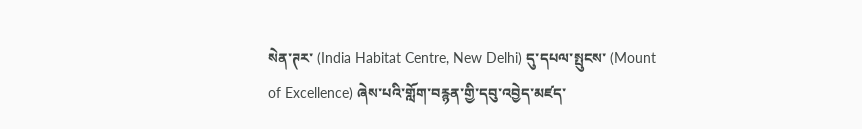སེན་ཊར་ (India Habitat Centre, New Delhi) དུ་དཔལ་སྤུངས་ (Mount of Excellence) ཞེས་པའི་གློག་བརྙན་གྱི་དབུ་འབྱེད་མཛད་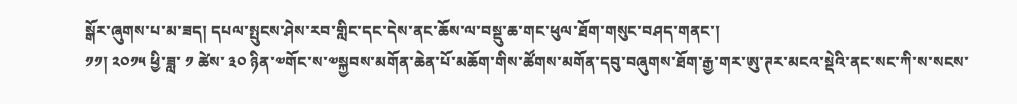སྒོར་ཞུགས་པ་མ་ཟད། དཔལ་སྤུངས་ཤེས་རབ་གླིང་དང་དེས་ནང་ཆོས་ལ་བསྡུ་ཆ་གང་ཕུལ་ཐོག་གསུང་བཤད་གནང་།
༡༡། ༢༠༡༥ ཕྱི་ཟླ་ ༡ ཚེས་ ༣༠ ཉིན་༧གོང་ས་༧སྐྱབས་མགོན་ཆེན་པོ་མཆོག་གིས་ཚོགས་མགོན་དབུ་བཞུགས་ཐོག་རྒྱ་གར་ཨུ་ཊར་མངའ་སྡེའི་ནང་སང་ཀི་ས་སངས་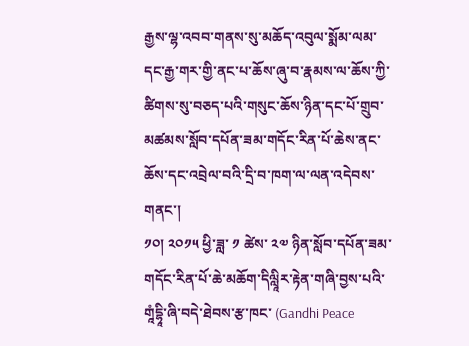རྒྱས་ལྷ་འབབ་གནས་སུ་མཆོད་འབུལ་སྨོམ་ལམ་དང་རྒྱ་གར་གྱི་ནང་པ་ཆོས་ཞུ་བ་རྣམས་ལ་ཆོས་ཀྱི་ཚིགས་སུ་བཅད་པའི་གསུང་ཆོས་ཉིན་དང་པོ་གྲུབ་མཚམས་སློབ་དཔོན་ཟམ་གདོང་རིན་པོ་ཆེས་ནང་ཆོས་དང་འབྲེལ་བའི་དྲི་བ་ཁག་ལ་ལན་འདེབས་གནང་།
༡༠། ༢༠༡༥ ཕྱི་ཟླ་ ༡ ཚེས་ ༢༧ ཉིན་སློབ་དཔོན་ཟམ་གདོང་རིན་པོ་ཆེ་མཆོག་དིལླཱིར་རྟེན་གཞི་བྱས་པའི་གཱཾདྷཱི་ཞི་བདེ་ཐེབས་རྩ་ཁང་ (Gandhi Peace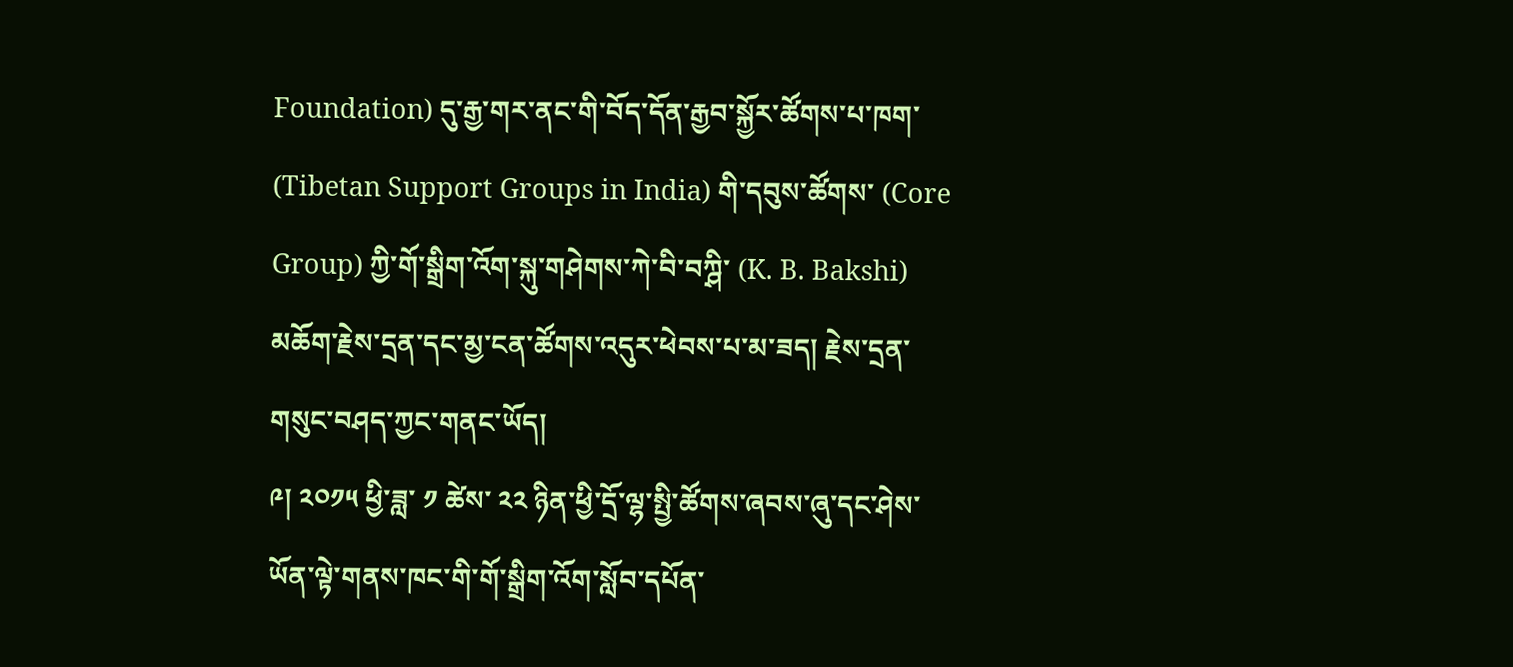Foundation) དུ་རྒྱ་གར་ནང་གི་བོད་དོན་རྒྱབ་སྐྱོར་ཚོགས་པ་ཁག་ (Tibetan Support Groups in India) གི་དབུས་ཚོགས་ (Core Group) ཀྱི་གོ་སྒྲིག་འོག་སྐུ་གཤེགས་ཀེ་བི་བཀྴི་ (K. B. Bakshi) མཆོག་རྗེས་དྲན་དང་མྱ་ངན་ཚོགས་འདུར་ཕེབས་པ་མ་ཟད། རྗེས་དྲན་གསུང་བཤད་ཀྱང་གནང་ཡོད།
༩། ༢༠༡༥ ཕྱི་ཟླ་ ༡ ཚེས་ ༢༢ ཉིན་ཕྱི་དྲོ་ལྷ་སྤྱི་ཚོགས་ཞབས་ཞུ་དང་ཤེས་ཡོན་ལྟེ་གནས་ཁང་གི་གོ་སྒྲིག་འོག་སློབ་དཔོན་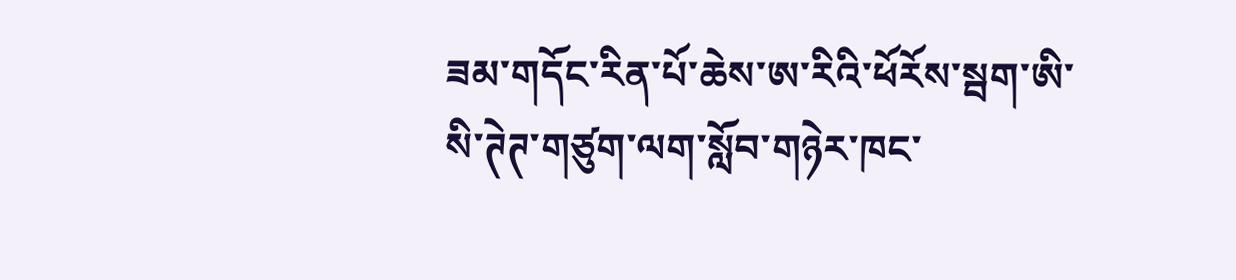ཟམ་གདོང་རིན་པོ་ཆེས་ཨ་རིའི་ཕོརོས་སྦག་ཨི་སི་ཊེཊ་གཙུག་ལག་སློབ་གཉེར་ཁང་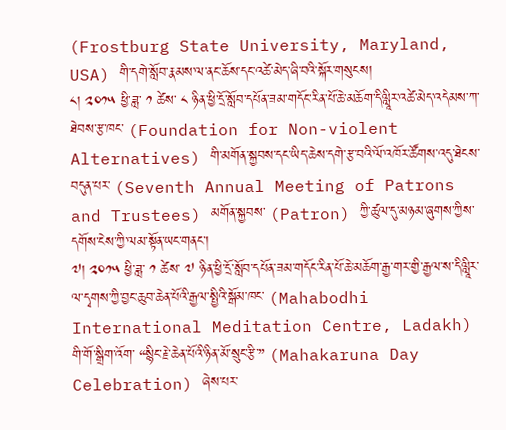(Frostburg State University, Maryland, USA) གི་དགེ་སློབ་རྣམས་ལ་ནང་ཆོས་དང་འཚེ་མེད་ཞི་བའི་སྐོར་གསུངས།
༨། ༢༠༡༥ ཕྱི་ཟླ་ ༡ ཚེས་ ༨ ཉིན་ཕྱི་དྲོ་སློབ་དཔོན་ཟམ་གདོང་རིན་པོ་ཆེ་མཆོག་དིལླཱིར་འཚེ་མེད་འདེམས་ཀ་ཐེབས་རྩ་ཁང་ (Foundation for Non-violent Alternatives) གི་མགོན་སྐྱབས་དང་ཡིད་ཆེས་དགེ་རྩ་བའི་ལོ་འཁོར་ཚོགས་འདུ་ཐེངས་བདུན་པར་ (Seventh Annual Meeting of Patrons and Trustees) མགོན་སྐྱབས་ (Patron) ཀྱི་ཚུལ་དུ་མཉམ་ཞུགས་ཀྱིས་དགོས་ངེས་ཀྱི་ལམ་སྟོན་ཡང་གནང་།
༧། ༢༠༡༥ ཕྱི་ཟླ་ ༡ ཚེས་ ༧ ཉིན་ཕྱི་དྲོ་སློབ་དཔོན་ཟམ་གདོང་རིན་པོ་ཆེ་མཆོག་རྒྱ་གར་གྱི་རྒྱལ་ས་དིལླཱིར་ལ་དྭགས་ཀྱི་བྱང་ཆུབ་ཆེན་པོའི་རྒྱལ་སྤྱིའི་སྒོམ་ཁང་ (Mahabodhi International Meditation Centre, Ladakh) གི་གོ་སྒྲིག་འོག་ “སྙིང་རྗེ་ཆེན་པོའི་ཉིན་མོ་སྲུང་རྩི་” (Mahakaruna Day Celebration) ཞེས་པར་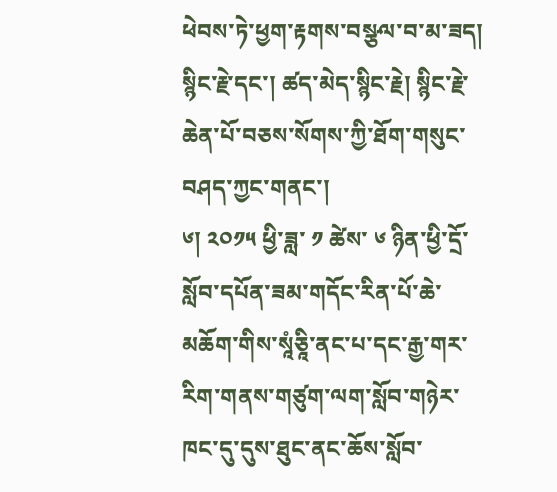ཕེབས་ཏེ་ཕྱག་རྟགས་བསྩལ་བ་མ་ཟད། སྙིང་རྗེ་དང་། ཚད་མེད་སྙིང་རྗེ། སྙིང་རྗེ་ཆེན་པོ་བཅས་སོགས་ཀྱི་ཐོག་གསུང་བཤད་ཀྱང་གནང་།
༦། ༢༠༡༥ ཕྱི་ཟླ་ ༡ ཚེས་ ༦ ཉིན་ཕྱི་དྲོ་སློབ་དཔོན་ཟམ་གདོང་རིན་པོ་ཆེ་མཆོག་གིས་སཱཾཅཱི་ནང་པ་དང་རྒྱ་གར་རིག་གནས་གཙུག་ལག་སློབ་གཉེར་ཁང་དུ་དུས་ཐུང་ནང་ཆོས་སློབ་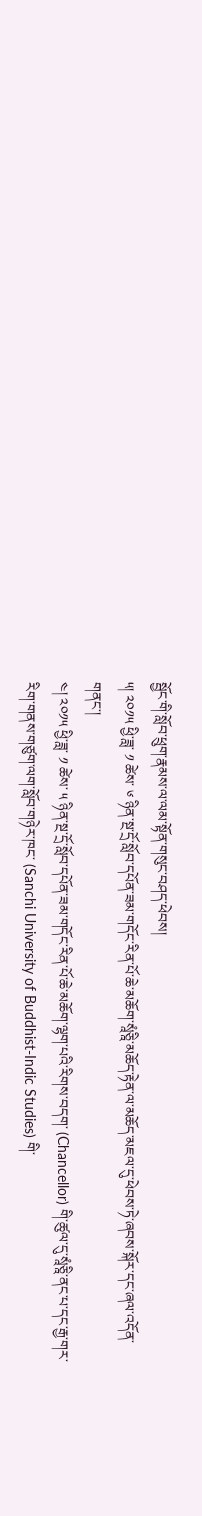སྦྱོང་གི་སློབ་ཕྲུག་རྣམས་ལ་ལམ་སྟོན་གསུང་བཤད་ཕེབས།
༥། ༢༠༡༥ ཕྱི་ཟླ་ ༡ ཚེས་ ༦ ཉིན་སྔ་དྲོ་སློབ་དཔོན་ཟམ་གདོང་རིན་པོ་ཆེ་མཆོག་སཱཾཅཱི་མཆོད་རྟེན་ལ་མཆོད་མཇལ་དུ་ཕེབས་ཏེ་ཞབས་སྐོར་དང་ཞལ་འདོན་གནང་།
༤། ༢༠༡༥ ཕྱི་ཟླ་ ༡ ཚེས་ ༥ ཉིན་སྔ་དྲོ་སློབ་དཔོན་ཟམ་གདོང་རིན་པོ་ཆེ་མཆོག་ལྷག་པའི་རིགས་བདག་ (Chancellor) གི་ཚུལ་དུ་སཱཾཅཱི་ནང་པ་དང་རྒྱ་གར་རིག་གནས་གཙུག་ལག་སློབ་གཉེར་ཁང་ (Sanchi University of Buddhist-Indic Studies) གི་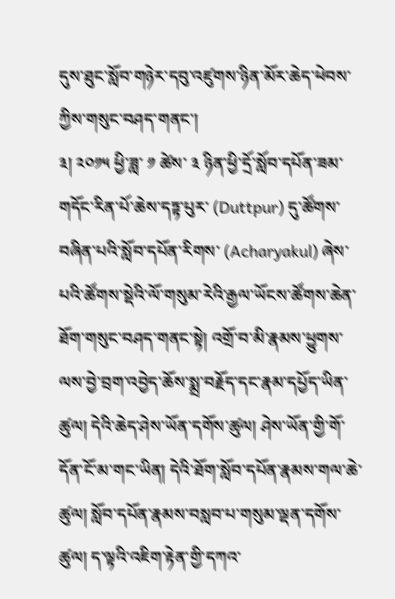དུས་ཐུང་སློབ་གཉེར་དབུ་འཛུགས་ཉིན་མོར་ཆེད་ཕེབས་ཀྱིས་གསུང་བཤད་གནང་།
༣། ༢༠༡༥ ཕྱི་ཟླ་ ༡ ཚེས་ ༣ ཉིན་ཕྱི་དྲོ་སློབ་དཔོན་ཟམ་གདོང་རིན་པོ་ཆེས་དཏྟ་པུར་ (Duttpur) དུ་ཚོགས་བཞིན་པའི་སློབ་དཔོན་རིགས་ (Acharyakul) ཞེས་པའི་ཚོགས་སྡེའི་ལོ་གསུམ་རེའི་རྒྱལ་ཡོངས་ཚོགས་ཆེན་ཐོག་གསུང་བཤད་གནང་སྟེ། འགྲོ་བ་མི་རྣམས་ཕྱུགས་ལས་བྱེ་བྲག་འབྱེད་ཆོས་སྨྲ་བརྗོད་དང་རྣམ་དཔྱོད་ཡིན་ཚུལ། དེའི་ཆེད་ཤེས་ཡོན་དགོས་ཚུལ། ཤེས་ཡོན་གྱི་གོ་དོན་ངོ་མ་གང་ཡིན། དེའི་ཐོག་སློབ་དཔོན་རྣམས་གལ་ཆེ་ཚུལ། སློབ་དཔོན་རྣམས་བསླབ་པ་གསུམ་ལྡན་དགོས་ཚུལ། ད་ལྟའི་འཇིག་རྟེན་གྱི་དཀའ་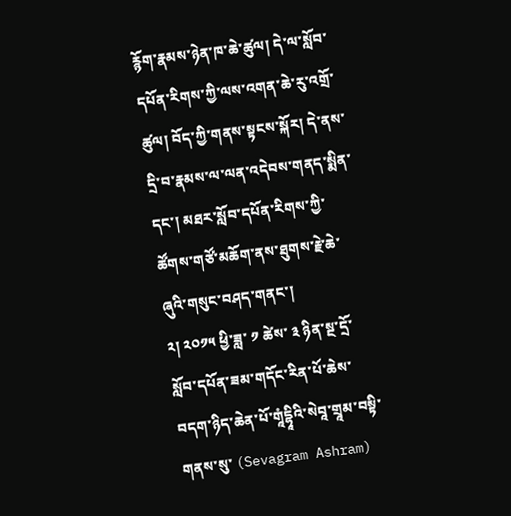རྙོག་རྣམས་ཉེན་ཁ་ཆེ་ཚུལ། དེ་ལ་སློབ་དཔོན་རིགས་ཀྱི་ལས་འགན་ཆེ་རུ་འགྲོ་ཚུལ། བོད་ཀྱི་གནས་སྟངས་སྐོར། དེ་ནས་དྲི་བ་རྣམས་ལ་ལན་འདེབས་གནད་སྨིན་དང་། མཐར་སློབ་དཔོན་རིགས་ཀྱི་ཚོགས་གཙོ་མཆོག་ནས་ཐུགས་རྗེ་ཆེ་ཞུའི་གསུང་བཤད་གནང་།
༢། ༢༠༡༥ ཕྱི་ཟླ་ ༡ ཚེས་ ༣ ཉིན་སྔ་དྲོ་སློབ་དཔོན་ཟམ་གདོང་རིན་པོ་ཆེས་བདག་ཉིད་ཆེན་པོ་གཱཾདྷཱིའི་སེབཱ་གྲཱམ་བསྟི་གནས་སུ་ (Sevagram Ashram)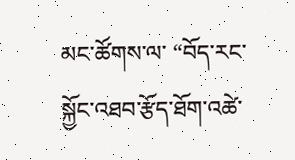མང་ཚོགས་ལ་ “བོད་རང་སྐྱོང་འཐབ་རྩོད་ཐོག་འཚེ་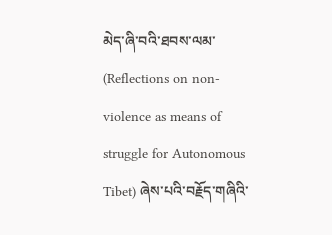མེད་ཞི་བའི་ཐབས་ལམ་ (Reflections on non-violence as means of struggle for Autonomous Tibet) ཞེས་པའི་བརྗོད་གཞིའི་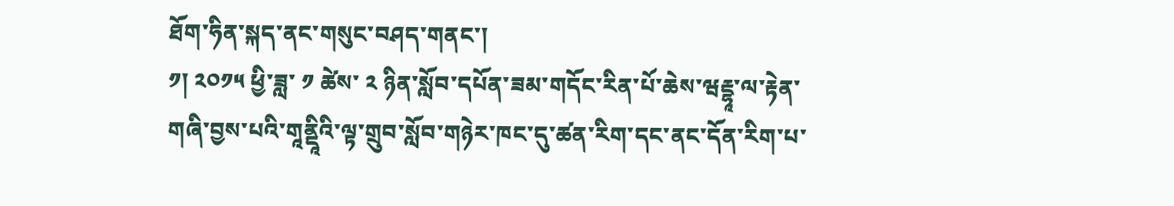ཐོག་ཧིན་སྐད་ནང་གསུང་བཤད་གནང་།
༡། ༢༠༡༥ ཕྱི་ཟླ་ ༡ ཚེས་ ༢ ཉིན་སློབ་དཔོན་ཟམ་གདོང་རིན་པོ་ཆེས་ཝརྡྷཱ་ལ་རྟེན་གཞི་བྱས་པའི་གཱནྡཱིའི་ལྟ་གྲུབ་སློབ་གཉེར་ཁང་དུ་ཚན་རིག་དང་ནང་དོན་རིག་པ་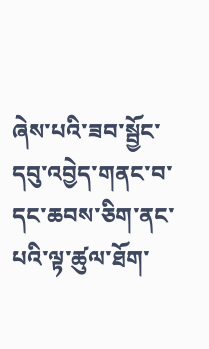ཞེས་པའི་ཟབ་སྦྱོང་དབུ་འབྱེད་གནང་བ་དང་ཆབས་ཅིག་ནང་པའི་ལྟ་ཚུལ་ཐོག་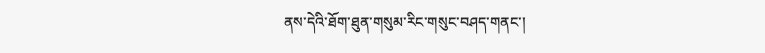ནས་དེའི་ཐོག་ཐུན་གསུམ་རིང་གསུང་བཤད་གནང་།